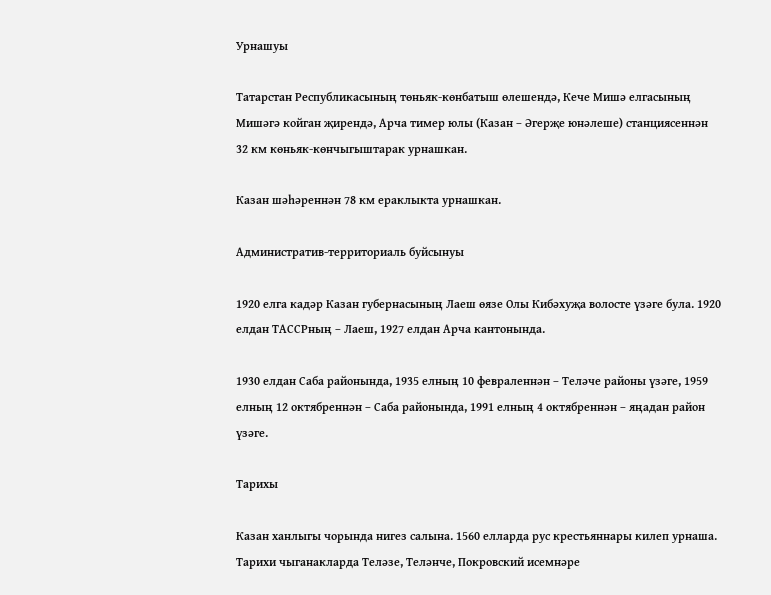Урнашуы

Татарстан Республикасының төньяк-көнбатыш өлешендә, Кече Мишә елгасының Мишәгә койган җирендә, Арча тимер юлы (Казан – Әгерҗе юнәлеше) станциясеннән 32 км көньяк-көнчыгыштарак урнашкан.

Казан шәһәреннән 78 км ераклыкта урнашкан.

Административ-территориаль буйсынуы

1920 елга кадәр Казан губернасының Лаеш өязе Олы Кибәхуҗа волосте үзәге була. 1920 елдан ТАССРның – Лаеш, 1927 елдан Арча кантонында.

1930 елдан Саба районында, 1935 елның 10 февраленнән – Теләче районы үзәге, 1959 елның 12 октябреннән – Саба районында, 1991 елның 4 октябреннән – яңадан район үзәге.

Тарихы

Казан ханлыгы чорында нигез салына. 1560 елларда рус крестьяннары килеп урнаша. Тарихи чыганакларда Теләзе, Теләнче, Покровский исемнәре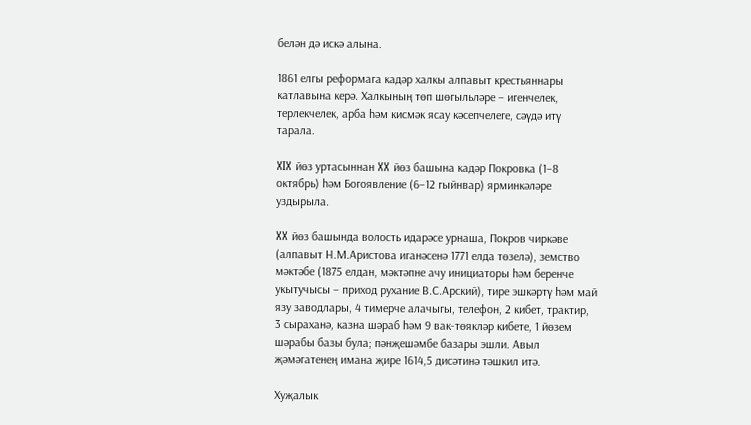белән дә искә алына.

1861 елгы реформага кадәр халкы алпавыт крестьяннары катлавына керә. Халкының төп шөгыльләре – игенчелек, терлекчелек, арба һәм кисмәк ясау кәсепчелеге, сәүдә итү тарала.

XIX йөз уртасыннан XX йөз башына кадәр Покровка (1–8 октябрь) һәм Богоявление (6–12 гыйнвар) ярминкәләре уздырыла.

XX йөз башында волость идарәсе урнаша, Покров чиркәве (алпавыт Н.М.Аристова иганәсенә 1771 елда төзелә), земство мәктәбе (1875 елдан, мәктәпне ачу инициаторы һәм беренче укытучысы – приход рухание В.С.Арский), тире эшкәртү һәм май язу заводлары, 4 тимерче алачыгы, телефон, 2 кибет, трактир, 3 сыраханә, казна шәраб һәм 9 вак-төякләр кибете, 1 йөзем шәрабы базы була; пәнҗешәмбе базары эшли. Авыл җәмәгатенең имана җире 1614,5 дисәтинә тәшкил итә.

Хуҗалык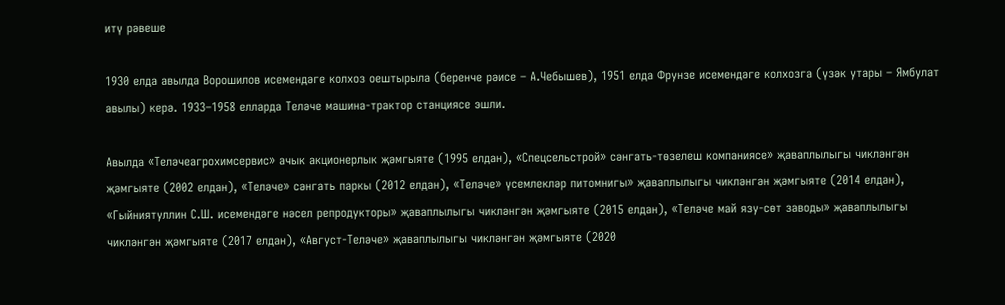итү рәвеше

1930 елда авылда Ворошилов исемендәге колхоз оештырыла (беренче рәисе – А.Чебышев), 1951 елда Фрунзе исемендәге колхозга (үзәк утары – Ямбулат авылы) керә. 1933–1958 елларда Теләче машина-трактор станциясе эшли.

Авылда «Теләчеагрохимсервис» ачык акционерлык җәмгыяте (1995 елдан), «Спецсельстрой» сәнгать-төзелеш компаниясе» җаваплылыгы чикләнгән җәмгыяте (2002 елдан), «Теләче» сәнгать паркы (2012 елдан), «Теләче» үсемлекләр питомнигы» җаваплылыгы чикләнгән җәмгыяте (2014 елдан), «Гыйниятуллин С.Ш. исемендәге нәсел репродукторы» җаваплылыгы чикләнгән җәмгыяте (2015 елдан), «Теләче май язу-сөт заводы» җаваплылыгы чикләнгән җәмгыяте (2017 елдан), «Август-Теләче» җаваплылыгы чикләнгән җәмгыяте (2020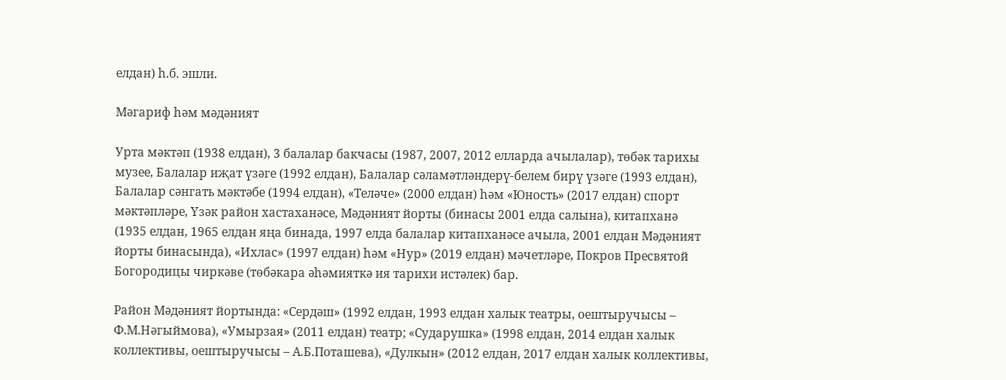елдан) һ.б. эшли.

Мәгариф һәм мәдәният

Урта мәктәп (1938 елдан), 3 балалар бакчасы (1987, 2007, 2012 елларда ачылалар), төбәк тарихы музее, Балалар иҗат үзәге (1992 елдан), Балалар сәламәтләндерү-белем бирү үзәге (1993 елдан), Балалар сәнгать мәктәбе (1994 елдан), «Теләче» (2000 елдан) һәм «Юность» (2017 елдан) спорт мәктәпләре, Үзәк район хастаханәсе, Мәдәният йорты (бинасы 2001 елда салына), китапханә (1935 елдан, 1965 елдан яңа бинада, 1997 елда балалар китапханәсе ачыла, 2001 елдан Мәдәният йорты бинасында), «Ихлас» (1997 елдан) һәм «Нур» (2019 елдан) мәчетләре, Покров Пресвятой Богородицы чиркәве (төбәкара әһәмияткә ия тарихи истәлек) бар.

Район Мәдәният йортында: «Сердәш» (1992 елдан, 1993 елдан халык театры, оештыручысы – Ф.М.Нәгыймова), «Умырзая» (2011 елдан) театр; «Сударушка» (1998 елдан, 2014 елдан халык коллективы, оештыручысы – А.Б.Поташева), «Дулкын» (2012 елдан, 2017 елдан халык коллективы,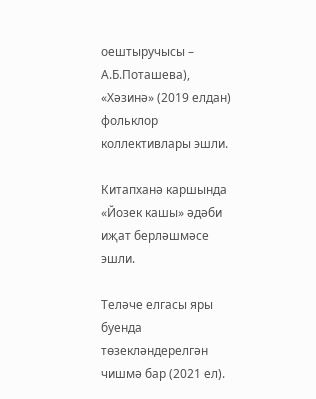оештыручысы – А.Б.Поташева), «Хәзинә» (2019 елдан) фольклор коллективлары эшли.

Китапханә каршында «Йозек кашы» әдәби иҗат берләшмәсе эшли.

Теләче елгасы яры буенда төзекләндерелгән чишмә бар (2021 ел).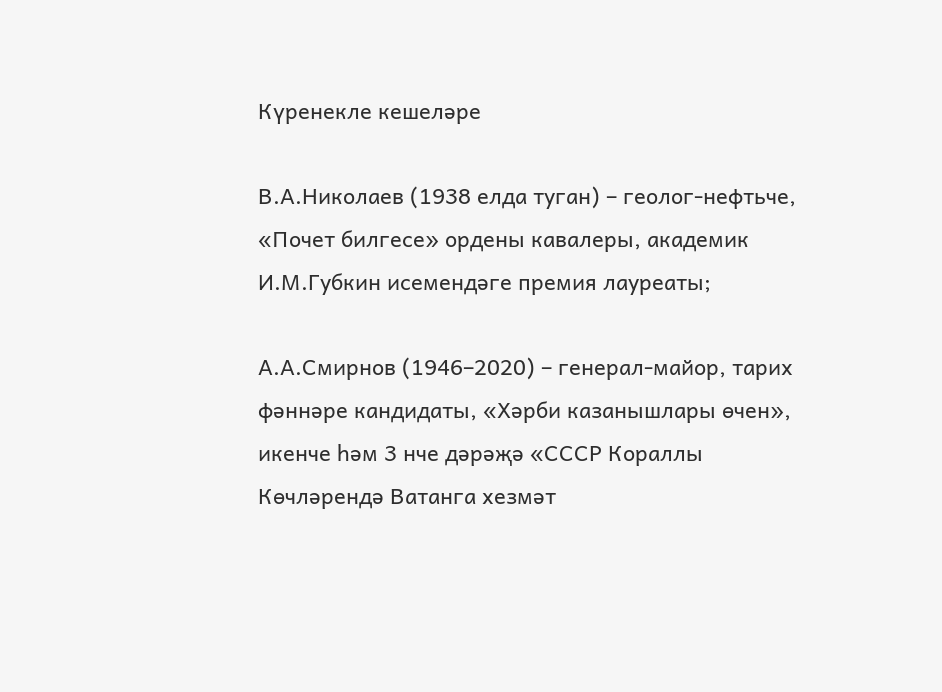Күренекле кешеләре

В.А.Николаев (1938 елда туган) – геолог-нефтьче, «Почет билгесе» ордены кавалеры, академик И.М.Губкин исемендәге премия лауреаты;

А.А.Смирнов (1946–2020) – генерал-майор, тарих фәннәре кандидаты, «Хәрби казанышлары өчен», икенче һәм 3 нче дәрәҗә «СССР Кораллы Көчләрендә Ватанга хезмәт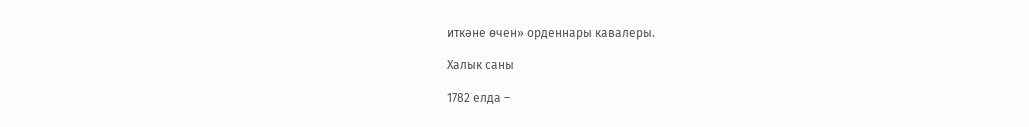иткәне өчен» орденнары кавалеры.

Халык саны

1782 елда –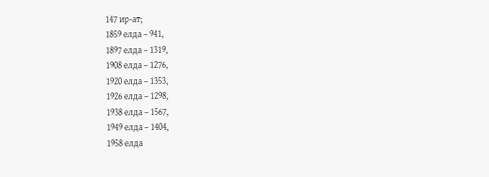147 ир-ат;
1859 елда – 941,
1897 елда – 1319,
1908 елда – 1276,
1920 елда – 1353,
1926 елда – 1298,
1938 елда – 1567,
1949 елда – 1404,
1958 елда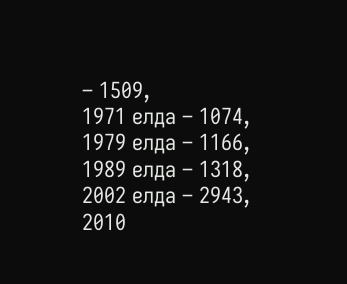– 1509,
1971 елда – 1074,
1979 елда – 1166,
1989 елда – 1318,
2002 елда – 2943,
2010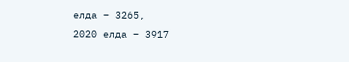елда – 3265,
2020 елда – 3917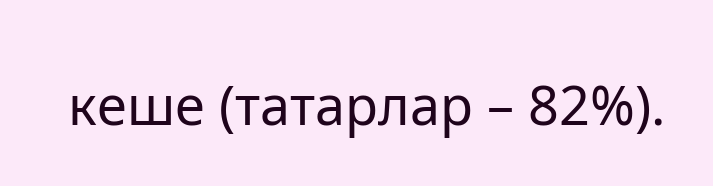кеше (татарлар – 82%).